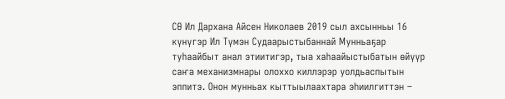СӨ Ил Дархана Айсен Николаев 2019 сыл ахсынньы 16 күнүгэр Ил Түмэн Судаарыстыбаннай Мунньаҕар туһаайбыт анал этиитигэр, тыа хаһаайыстыбатын өйүүр саҥа механизмнары олоххо киллэрэр уолдьаспытын эппитэ. Онон мунньах кыттыылаахтара эһиилгиттэн –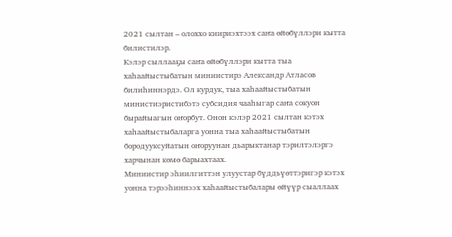2021 сылтан – олоххо киириэхтээх саҥа өйөбүллэри кытта билистилэр.
Кэлэр сыллааҕы саҥа өйөбүллэри кытта тыа хаһаайыстыбатын миниистирэ Александр Атласов билиһиннэрдэ. Ол курдук, тыа хаһаайыстыбатын министиэристибэтэ субсидия чааһыгар саҥа сокуон бырайыагын оҥорбут. Онон кэлэр 2021 сылтан кэтэх хаһаайыстыбаларга уонна тыа хаһаайыстыбатын бородууксуйатын оҥоруунан дьарыктанар тэрилтэлэргэ харчынан көмө барыахтаах.
Миниистир эһиилгиттэн улуустар бүддьүөттэригэр кэтэх уонна тэрээһиннээх хаһаайыстыбалары өйүүр сыаллаах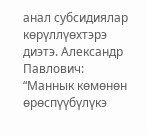анал субсидиялар көрүллүөхтэрэ диэтэ. Александр Павлович: “Маннык көмөнөн өрөспүүбүлүкэ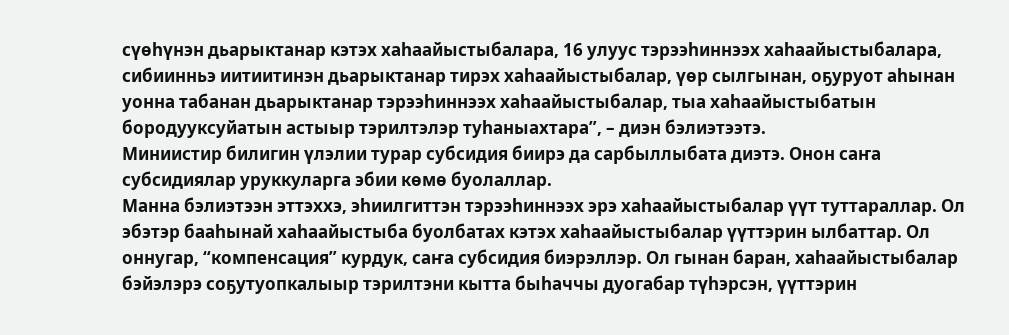сүөһүнэн дьарыктанар кэтэх хаһаайыстыбалара, 16 улуус тэрээһиннээх хаһаайыстыбалара, сибиинньэ иитиитинэн дьарыктанар тирэх хаһаайыстыбалар, үөр сылгынан, оҕуруот аһынан уонна табанан дьарыктанар тэрээһиннээх хаһаайыстыбалар, тыа хаһаайыстыбатын бородууксуйатын астыыр тэрилтэлэр туһаныахтара”, – диэн бэлиэтээтэ.
Миниистир билигин үлэлии турар субсидия биирэ да сарбыллыбата диэтэ. Онон саҥа субсидиялар уруккуларга эбии көмө буолаллар.
Манна бэлиэтээн эттэххэ, эһиилгиттэн тэрээһиннээх эрэ хаһаайыстыбалар үүт туттараллар. Ол эбэтэр бааһынай хаһаайыстыба буолбатах кэтэх хаһаайыстыбалар үүттэрин ылбаттар. Ол оннугар, “компенсация” курдук, саҥа субсидия биэрэллэр. Ол гынан баран, хаһаайыстыбалар бэйэлэрэ соҕутуопкалыыр тэрилтэни кытта быһаччы дуогабар түһэрсэн, үүттэрин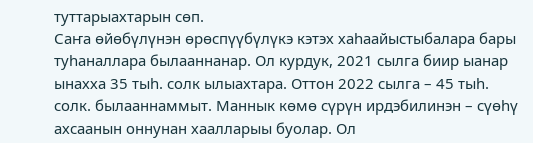туттарыахтарын сөп.
Саҥа өйөбүлүнэн өрөспүүбүлүкэ кэтэх хаһаайыстыбалара бары туһаналлара былааннанар. Ол курдук, 2021 сылга биир ыанар ынахха 35 тыһ. солк ылыахтара. Оттон 2022 сылга – 45 тыһ. солк. былааннаммыт. Маннык көмө сүрүн ирдэбилинэн – сүөһү ахсаанын оннунан хаалларыы буолар. Ол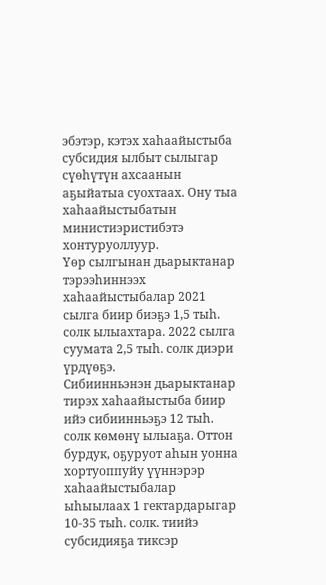эбэтэр, кэтэх хаһаайыстыба субсидия ылбыт сылыгар сүөһүтүн ахсаанын аҕыйатыа суохтаах. Ону тыа хаһаайыстыбатын министиэристибэтэ хонтуруоллуур.
Үөр сылгынан дьарыктанар тэрээһиннээх хаһаайыстыбалар 2021 сылга биир биэҕэ 1,5 тыһ. солк ылыахтара. 2022 сылга суумата 2,5 тыһ. солк диэри үрдүөҕэ.
Сибиинньэнэн дьарыктанар тирэх хаһаайыстыба биир ийэ сибиинньэҕэ 12 тыһ. солк көмөнү ылыаҕа. Оттон бурдук, оҕуруот аһын уонна хортуоппуйу үүннэрэр хаһаайыстыбалар ыһыылаах 1 гектардарыгар 10-35 тыһ. солк. тиийэ субсидияҕа тиксэр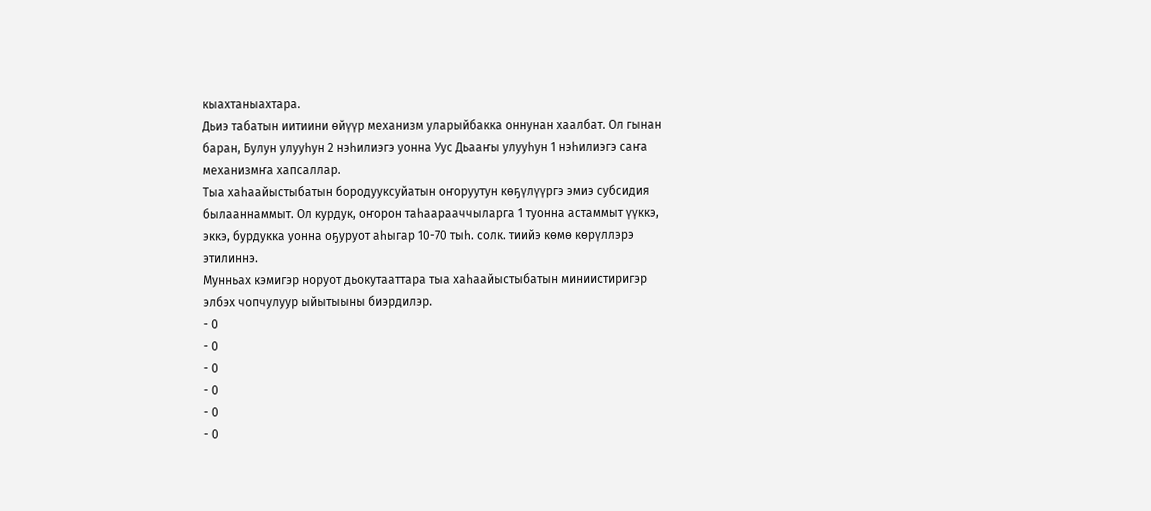кыахтаныахтара.
Дьиэ табатын иитиини өйүүр механизм уларыйбакка оннунан хаалбат. Ол гынан баран, Булун улууһун 2 нэһилиэгэ уонна Уус Дьааҥы улууһун 1 нэһилиэгэ саҥа механизмҥа хапсаллар.
Тыа хаһаайыстыбатын бородууксуйатын оҥоруутун көҕүлүүргэ эмиэ субсидия былааннаммыт. Ол курдук, оҥорон таһаарааччыларга 1 туонна астаммыт үүккэ, эккэ, бурдукка уонна оҕуруот аһыгар 10-70 тыһ. солк. тиийэ көмө көрүллэрэ этилиннэ.
Мунньах кэмигэр норуот дьокутааттара тыа хаһаайыстыбатын миниистиригэр элбэх чопчулуур ыйытыыны биэрдилэр.
- 0
- 0
- 0
- 0
- 0
- 0